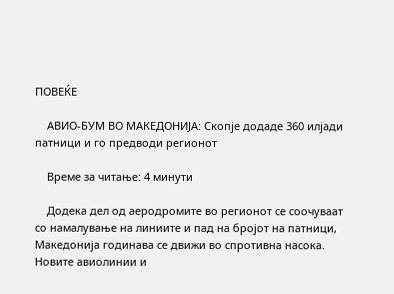ПОВЕЌЕ

    АВИО-БУМ ВО МАКЕДОНИЈА: Скопје додаде 360 илјади патници и го предводи регионот

    Време зa читање: 4 минути

    Додека дел од аеродромите во регионот се соочуваат со намалување на линиите и пад на бројот на патници, Македонија годинава се движи во спротивна насока. Новите авиолинии и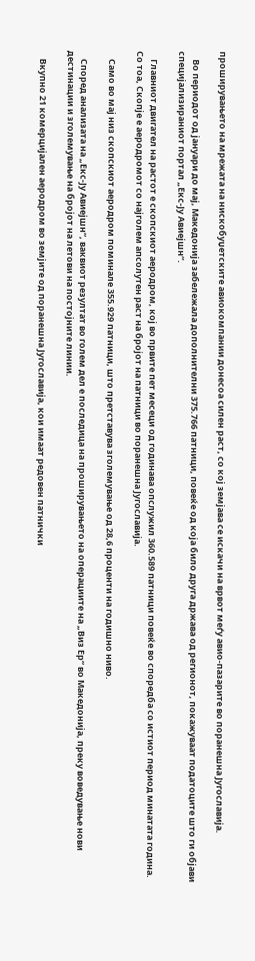проширувањето на мрежата на нискобуџетските авиокомпании донесоа силен раст, со кој земјава се искачи на врвот меѓу авио-пазарите во поранешна Југославија.

    Во периодот од јануари до мај, Македонија забележала дополнителни 375.766 патници, повеќе од која било друга држава од регионот, покажуваат податоците што ги објави специјализираниот портал „Екс-Ју Авиејшн“.

    Главниот двигател на растот е скопскиот аеродром, кој во првите пет месеци од годинава опслужил 360.589 патници повеќе во споредба со истиот период минатата година. Со тоа, Скопје е аеродромот со најголем апсолутен раст на бројот на патници во поранешна Југославија.

    Само во мај низ скопскиот аеродром поминале 355.929 патници, што претставува зголемување од 28,6 проценти на годишно ниво.

    Според анализата на „Екс-Ју Авиејшн“, ваквиот резултат во голем дел е последица на проширувањето на операциите на „Виз Ер“ во Македонија, преку воведување нови дестинации и зголемување на бројот на летови на постојните линии.

    Вкупно 21 комерцијален аеродром во земјите од поранешна Југославија, кои имаат редовен патнички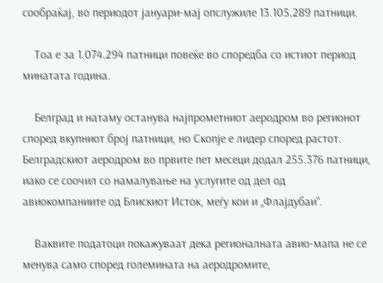сообраќај, во периодот јануари-мај опслужиле 13.105.289 патници.

    Тоа е за 1.074.294 патници повеќе во споредба со истиот период минатата година.

    Белград и натаму останува најпрометниот аеродром во регионот според вкупниот број патници, но Скопје е лидер според растот. Белградскиот аеродром во првите пет месеци додал 255.376 патници, иако се соочил со намалување на услугите од дел од авиокомпаниите од Блискиот Исток, меѓу кои и „Флајдубаи“.

    Ваквите податоци покажуваат дека регионалната авио-мапа не се менува само според големината на аеродромите,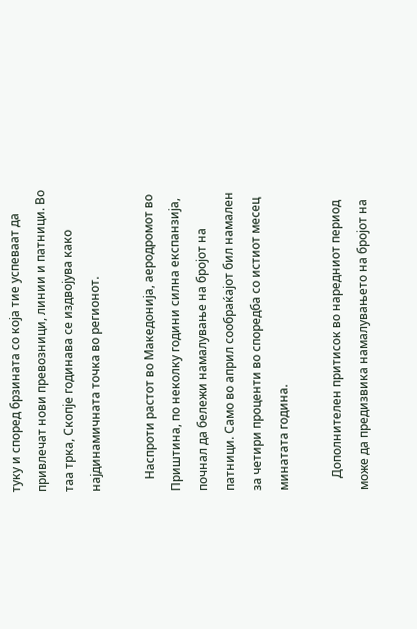туку и според брзината со која тие успеваат да привлечат нови превозници, линии и патници. Во таа трка, Скопје годинава се издвојува како најдинамичната точка во регионот.

    Наспроти растот во Македонија, аеродромот во Приштина, по неколку години силна експанзија, почнал да бележи намалување на бројот на патници. Само во април сообраќајот бил намален за четири проценти во споредба со истиот месец минатата година.

    Дополнителен притисок во наредниот период може да предизвика намалувањето на бројот на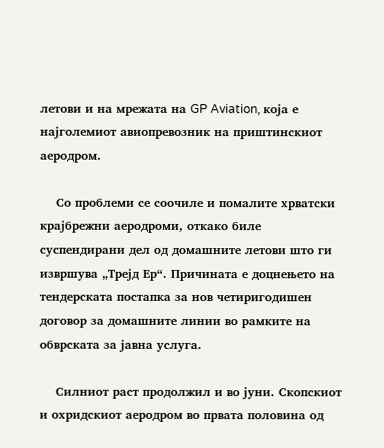летови и на мрежата на GP Aviation, која е најголемиот авиопревозник на приштинскиот аеродром.

    Со проблеми се соочиле и помалите хрватски крајбрежни аеродроми, откако биле суспендирани дел од домашните летови што ги извршува „Трејд Ер“. Причината е доцнењето на тендерската постапка за нов четиригодишен договор за домашните линии во рамките на обврската за јавна услуга.

    Силниот раст продолжил и во јуни. Скопскиот и охридскиот аеродром во првата половина од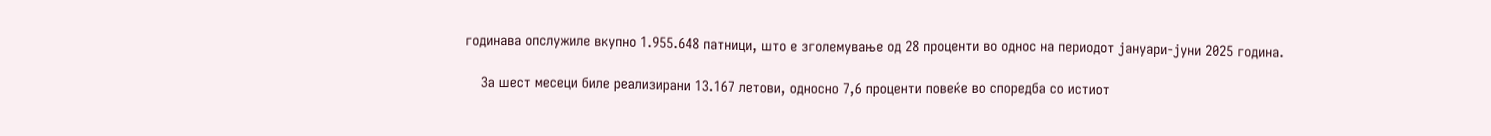годинава опслужиле вкупно 1.955.648 патници, што е зголемување од 28 проценти во однос на периодот јануари-јуни 2025 година.

    За шест месеци биле реализирани 13.167 летови, односно 7,6 проценти повеќе во споредба со истиот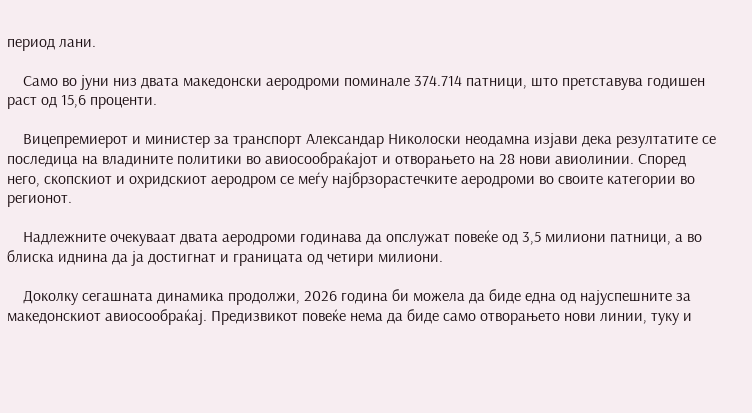период лани.

    Само во јуни низ двата македонски аеродроми поминале 374.714 патници, што претставува годишен раст од 15,6 проценти.

    Вицепремиерот и министер за транспорт Александар Николоски неодамна изјави дека резултатите се последица на владините политики во авиосообраќајот и отворањето на 28 нови авиолинии. Според него, скопскиот и охридскиот аеродром се меѓу најбрзорастечките аеродроми во своите категории во регионот.

    Надлежните очекуваат двата аеродроми годинава да опслужат повеќе од 3,5 милиони патници, а во блиска иднина да ја достигнат и границата од четири милиони.

    Доколку сегашната динамика продолжи, 2026 година би можела да биде една од најуспешните за македонскиот авиосообраќај. Предизвикот повеќе нема да биде само отворањето нови линии, туку и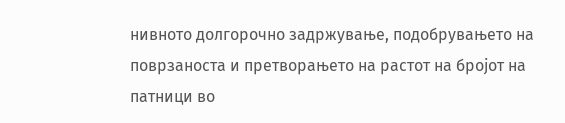нивното долгорочно задржување, подобрувањето на поврзаноста и претворањето на растот на бројот на патници во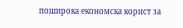поширока економска корист за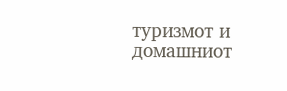туризмот и домашниот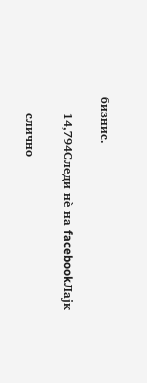бизнис.

    14,794Следи нè на facebookЛајк

    слично